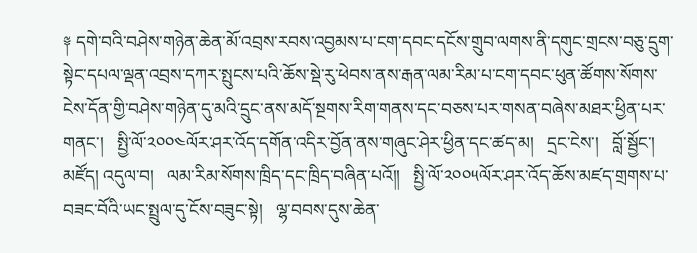༈ དགེ་བའི་བཤེས་གཉེན་ཆེན་མོ་འབྲས་རབས་འབྱམས་པ་ངག་དབང་དངོས་གྲུབ་ལགས་ནི་དགུང་གྲངས་བཅུ་དྲུག་སྟེང་དཔལ་ལྡན་འབྲས་དཀར་སྤུངས་པའི་ཆོས་སྡེ་རུ་ཕེབས་ནས་རྒན་ལམ་རིམ་པ་ངག་དབང་ཕུན་ཚོགས་སོགས་ངེས་དོན་གྱི་བཤེས་གཉེན་དུ་མའི་དྲུང་ནས་མདོ་སྔགས་རིག་གནས་དང་བཅས་པར་གསན་བཞེས་མཐར་ཕྱིན་པར་གནང་།   སྤྱི་ལོ་༢༠༠༤ལོར་ཤར་འོད་དགོན་འདིར་བྱོན་ནས་གཞུང་ཤེར་ཕྱིན་དང་ཚད་མ།   དྲང་ངེས་།   བློ་སྦྱོང་།   མཛོད། འདུལ་བ།   ལམ་རིམ་སོགས་ཁྲིད་དང་ཁྲིད་བཞིན་པའོ།།   སྤྱི་ལོ་༢༠༠༥ལོར་ཤར་འོད་ཆོས་མཛད་གྲགས་པ་བཟང་བོའི་ཡང་སྤྲུལ་དུ་ངོས་བཟུང་སྟེ།   ལྷ་བབས་དུས་ཆེན་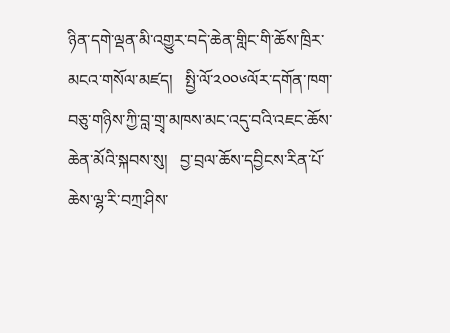ཉིན་དགེ་ལྡན་མི་འགྱུར་བདེ་ཆེན་གླིང་གི་ཆོས་ཁྲིར་མངའ་གསོལ་མཛད།   སྤྱི་ལོ་༢༠༠༦ལོར་དགོན་ཁག་བཅུ་གཉིས་ཀྱི་བླ་གྲྭ་མཁས་མང་འདུ་བའི་འཇང་ཆོས་ཆེན་མོའི་སྐབས་སུ།   བྱ་བྲལ་ཆོས་དབྱིངས་རིན་པོ་ཆེས་ལྷ་རི་བཀྲ་ཤིས་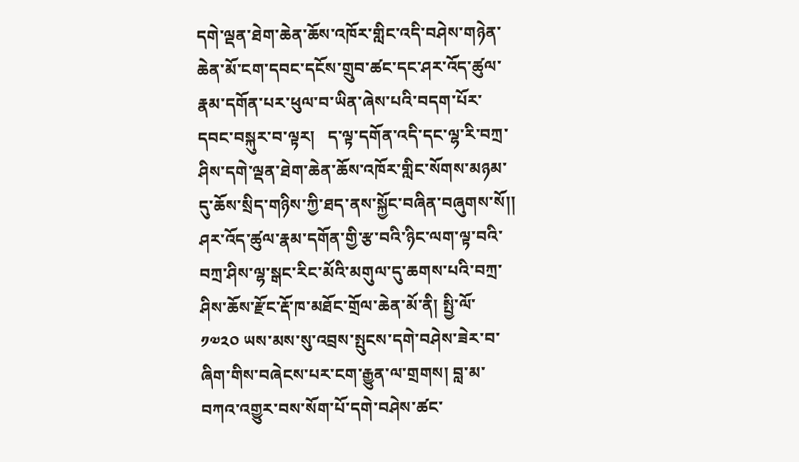དགེ་ལྡན་ཐེག་ཆེན་ཆོས་འཁོར་གླིང་འདི་བཤེས་གཉེན་ཆེན་མོ་ངག་དབང་དངོས་གྲུབ་ཚང་དང་ཤར་འོད་ཚུལ་རྣམ་དགོན་པར་ཕུལ་བ་ཡིན་ཞེས་པའི་བདག་པོར་དབང་བསྐུར་བ་ལྟར།   ད་ལྟ་དགོན་འདི་དང་ལྷ་རི་བཀྲ་ཤིས་དགེ་ལྡན་ཐེག་ཆེན་ཆོས་འཁོར་གླིང་སོགས་མཉམ་དུ་ཆོས་སྲིད་གཉིས་ཀྱི་ཐད་ནས་སྐྱོང་བཞིན་བཞུགས་སོ།།   ཤར་འོད་ཚུལ་རྣམ་དགོན་གྱི་རྩ་བའི་ཉིང་ལག་ལྟ་བའི་བཀྲ་ཤིས་ལྷ་སྒང་རིང་མོའི་མགུལ་དུ་ཆགས་པའི་བཀྲ་ཤིས་ཆོས་རྫོང་རྡོ་ཁ་མཐོང་གྲོལ་ཆེན་མོ་ནི། སྤྱི་ལོ་ ༡༧༢༠ ཡས་མས་སུ་འབྲས་སྤུངས་དགེ་བཤེས་ཟེར་བ་ཞིག་གིས་བཞེངས་པར་ངག་རྒྱུན་ལ་གྲགས། བླ་མ་བཀའ་འགྱུར་བས་སོག་པོ་དགེ་བཤེས་ཚང་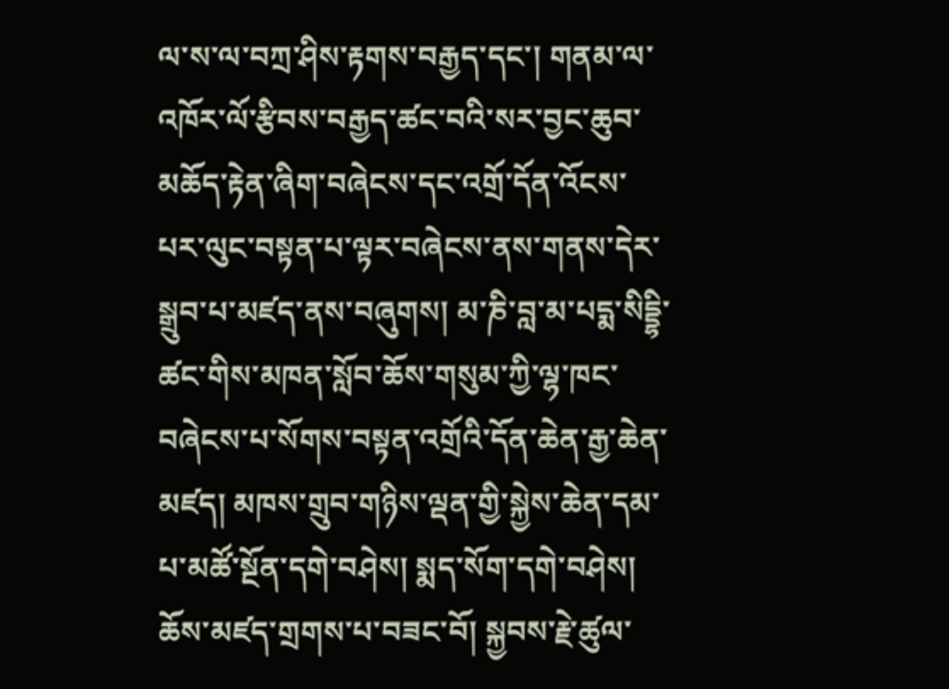ལ་ས་ལ་བཀྲ་ཤིས་རྟགས་བརྒྱད་དང་། གནམ་ལ་འཁོར་ལོ་རྩིབས་བརྒྱད་ཚང་བའི་སར་བྱང་ཆུབ་མཆོད་རྟེན་ཞིག་བཞེངས་དང་འགྲོ་དོན་འོངས་པར་ལུང་བསྟན་པ་ལྟར་བཞེངས་ནས་གནས་དེར་སྒྲུབ་པ་མཛད་ནས་བཞུགས། མ་ཎི་བླ་མ་པདྨ་སིདྡྷི་ཚང་གིས་མཁན་སློབ་ཆོས་གསུམ་ཀྱི་ལྷ་ཁང་བཞེངས་པ་སོགས་བསྟན་འགྲོའི་དོན་ཆེན་རྒྱ་ཆེན་མཛད། མཁས་གྲུབ་གཉིས་ལྡན་གྱི་སྐྱེས་ཆེན་དམ་པ་མཚོ་སྔོན་དགེ་བཤེས། སྨད་སོག་དགེ་བཤེས། ཆོས་མཛད་གྲགས་པ་བཟང་བོ། སྐྱབས་རྗེ་ཚུལ་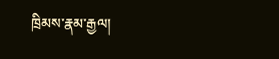ཁྲིམས་རྣམ་རྒྱལ།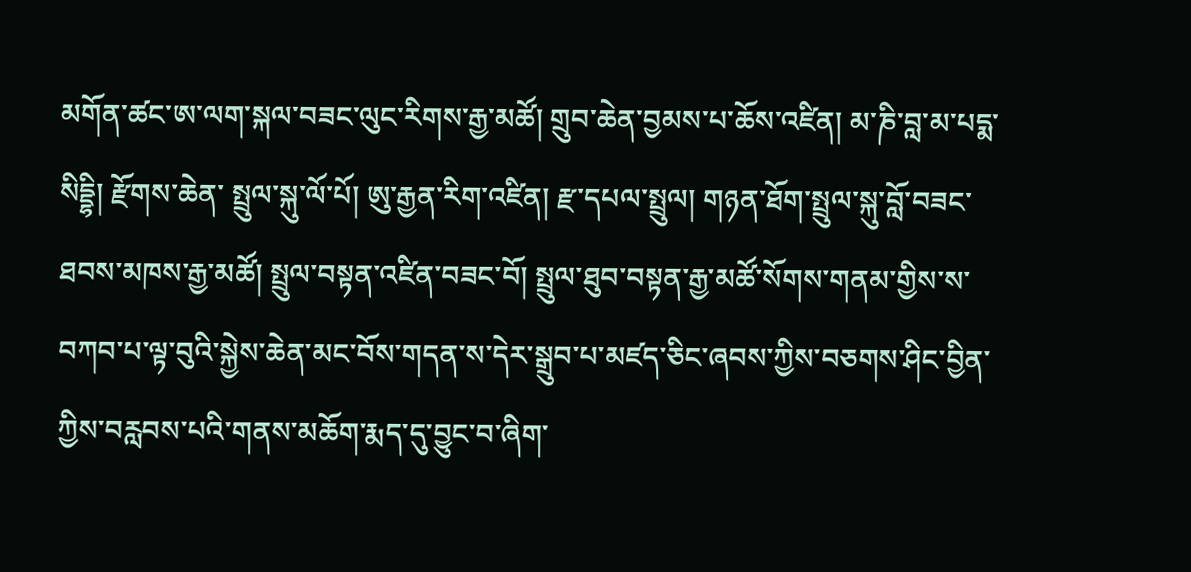མགོན་ཚང་ཨ་ལག་སྐལ་བཟང་ལུང་རིགས་རྒྱ་མཚོ། གྲུབ་ཆེན་བྱམས་པ་ཆོས་འཛིན། མ་ཎི་བླ་མ་པདྨ་སིདྡྷི། རྫོགས་ཆེན་ སྤྲུལ་སྐུ་ལོ་པོ། ཨུ་རྒྱན་རིག་འཛིན། རྫ་དཔལ་སྤྲུལ། གཉན་ཐོག་སྤྲུལ་སྐུ་བློ་བཟང་ཐབས་མཁས་རྒྱ་མཚོ། སྤྲུལ་བསྟན་འཛིན་བཟང་བོ། སྤྲུལ་ཐུབ་བསྟན་རྒྱ་མཚོ་སོགས་གནམ་གྱིས་ས་བཀབ་པ་ལྟ་བུའི་སྐྱེས་ཆེན་མང་བོས་གདན་ས་དེར་སྒྲུབ་པ་མཛད་ཅིང་ཞབས་ཀྱིས་བཅགས་ཤིང་བྱིན་ཀྱིས་བརླབས་པའི་གནས་མཆོག་རྨད་དུ་བྱུང་བ་ཞིག་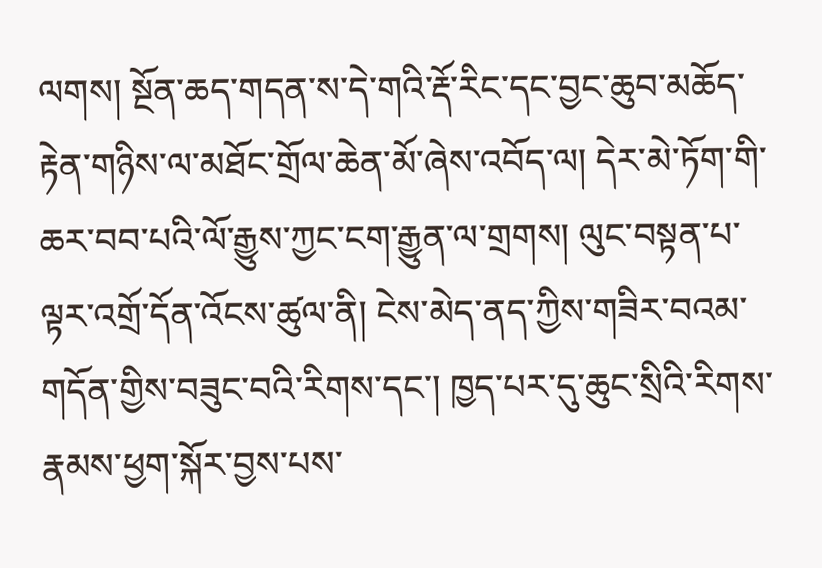ལགས། སྔོན་ཆད་གདན་ས་དེ་གའི་རྡོ་རིང་དང་བྱང་ཆུབ་མཆོད་རྟེན་གཉིས་ལ་མཐོང་གྲོལ་ཆེན་མོ་ཞེས་འབོད་ལ། དེར་མེ་ཏོག་གི་ཆར་བབ་པའི་ལོ་རྒྱུས་ཀྱང་ངག་རྒྱུན་ལ་གྲགས། ལུང་བསྟན་པ་ལྟར་འགྲོ་དོན་འོངས་ཚུལ་ནི། ངེས་མེད་ནད་ཀྱིས་གཟིར་བའམ་གདོན་གྱིས་བཟུང་བའི་རིགས་དང་། ཁྱད་པར་དུ་ཆུང་སྲིའི་རིགས་རྣམས་ཕྱག་སྐོར་བྱས་པས་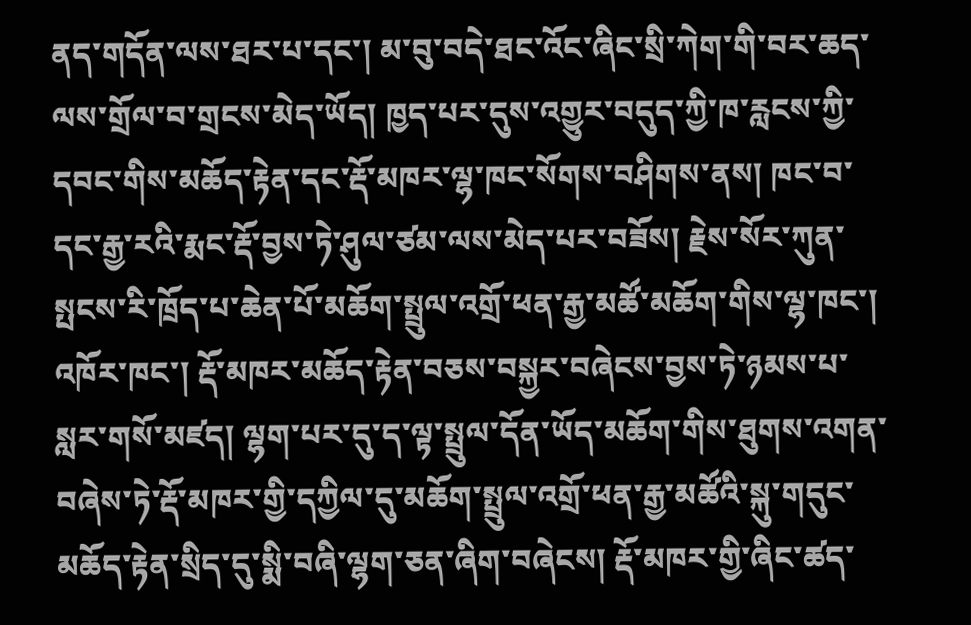ནད་གདོན་ལས་ཐར་པ་དང་། མ་བུ་བདེ་ཐང་འོང་ཞིང་སྲི་ཀེག་གི་བར་ཆད་ལས་གྲོལ་བ་གྲངས་མེད་ཡོད། ཁྱད་པར་དུས་འགྱུར་བདུད་ཀྱི་ཁ་རླངས་ཀྱི་དབང་གིས་མཆོད་རྟེན་དང་རྡོ་མཁར་ལྷ་ཁང་སོགས་བཤིགས་ནས། ཁང་བ་དང་རྒྱ་རའི་རྨང་རྡོ་བྱས་ཏེ་ཤུལ་ཙམ་ལས་མེད་པར་བཟོས། རྗེས་སོར་ཀུན་སྤངས་རི་ཁྲོད་པ་ཆེན་པོ་མཆོག་སྤྲུལ་འགྲོ་ཕན་རྒྱ་མཚོ་མཆོག་གིས་ལྷ་ཁང་། འཁོར་ཁང་། རྡོ་མཁར་མཆོད་རྟེན་བཅས་བསྐྱར་བཞེངས་བྱས་ཏེ་ཉམས་པ་སླར་གསོ་མཛད། ལྷག་པར་དུ་ད་ལྟ་སྤྲུལ་དོན་ཡོད་མཆོག་གིས་ཐུགས་འགན་བཞེས་ཏེ་རྡོ་མཁར་གྱི་དཀྱིལ་དུ་མཆོག་སྤྲུལ་འགྲོ་ཕན་རྒྱ་མཚོའི་སྐུ་གདུང་མཆོད་རྟེན་སྲིད་དུ་སྨི་བཞི་ལྷག་ཅན་ཞིག་བཞེངས། རྡོ་མཁར་གྱི་ཞིང་ཚད་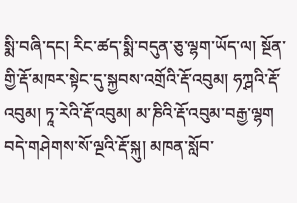སྨི་བཞི་དང། རིང་ཚད་སྨི་བདུན་ཅུ་ལྷག་ཡོད་ལ། སྔོན་གྱི་རྡོ་མཁར་སྟེང་དུ་སྐྱབས་འགྲོའི་རྡོ་འབུམ། ཧཀྴའི་རྡོ་འབུམ། ཏཱ་རེའི་རྡོ་འབུམ། མ་ཎིའི་རྡོ་འབུམ་བརྒྱ་ལྷག བདེ་གཤེགས་སོ་ལྔའི་རྡོ་སྐུ། མཁན་སློབ་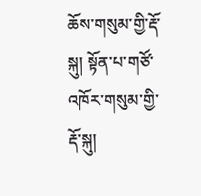ཆོས་གསུམ་གྱི་རྡོ་སྐུ། སྟོན་པ་གཙོ་འཁོར་གསུམ་གྱི་རྡོ་སྐུ།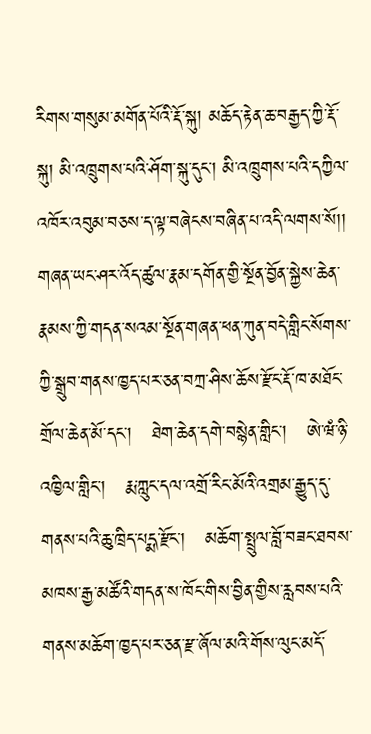རིགས་གསུམ་མགོན་པོའི་རྡོ་སྐུ། མཆོད་རྟེན་ཆ་བརྒྱད་ཀྱི་རྡོ་སྐུ། མི་འཁྲུགས་པའི་ཤོག་སྐུ་དུང་། མི་འཁྲུགས་པའི་དཀྱིལ་འཁོར་འབུམ་བཅས་ད་ལྟ་བཞེངས་བཞིན་པ་འདི་ལགས་སོ།།
གཞན་ཡང་ཤར་འོད་ཚུལ་རྣམ་དགོན་གྱི་སྔོན་བྱོན་སྐྱེས་ཆེན་རྣམས་ཀྱི་གདན་སའམ་སྔོན་གཞན་ཕན་ཀུན་བདེ་གླིང་སོགས་ཀྱི་སྒྲུབ་གནས་ཁྱད་པར་ཅན་བཀྲ་ཤིས་ཆོས་རྫོང་རྡོ་ཁ་མཐོང་གྲོལ་ཆེན་མོ་དང་།   ཐེག་ཆེན་དགེ་བསྙེན་གླིང་།   ཨེ་ཝཾ་ཉི་འཁྱིལ་གླིང་།   རྨ་ཀླུང་དལ་འགྲོ་རིང་མོའི་འགྲམ་རྒྱུད་དུ་གནས་པའི་ཆུ་ཁྲིད་པདྨ་རྫོང་།   མཆོག་སྤྲུལ་བློ་བཟང་ཐབས་མཁས་རྒྱ་མཚོའི་གདན་ས་ཁོང་གིས་བྱིན་གྱིས་རླབས་པའི་གནས་མཆོག་ཁྱད་པར་ཅན་རྫ་ཞོལ་མའི་གོས་ལུང་མདོ་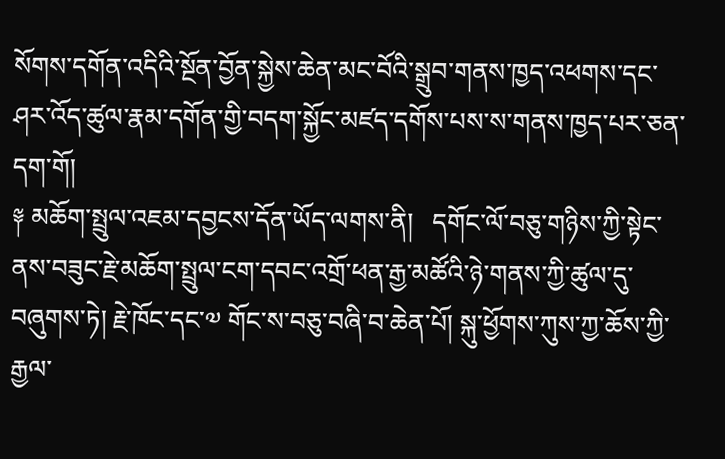སོགས་དགོན་འདིའི་སྔོན་བྱོན་སྐྱེས་ཆེན་མང་བོའི་སྒྲུབ་གནས་ཁྱད་འཕགས་དང་ཤར་འོད་ཚུལ་རྣམ་དགོན་གྱི་བདག་སྐྱོང་མཛད་དགོས་པས་ས་གནས་ཁྱད་པར་ཅན་དག་གོ།
༈ མཆོག་སྤྲུལ་འཇམ་དབྱངས་དོན་ཡོད་ལགས་ནི།   དགོང་ལོ་བཅུ་གཉིས་ཀྱི་སྟེང་ནས་བཟུང་རྗེ་མཆོག་སྤྲུལ་ངག་དབང་འགྲོ་ཕན་རྒྱ་མཚོའི་ཉེ་གནས་ཀྱི་ཚུལ་དུ་བཞུགས་ཏེ། རྗེ་ཁོང་དང་༧ གོང་ས་བཅུ་བཞི་བ་ཆེན་པོ། སྐུ་ཕྱོགས་ཀུས་ཀྱ་ཆོས་ཀྱི་རྒྱལ་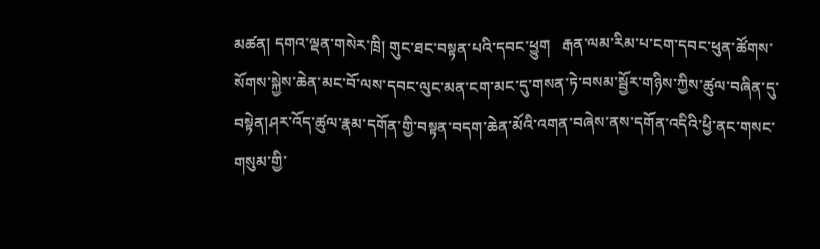མཚན། དགའ་ལྡན་གསེར་ཁྲི། གུང་ཐང་བསྟན་པའི་དབང་ཕྱུག   རྒན་ལམ་རིམ་པ་ངག་དབང་ཕུན་ཚོགས་སོགས་སྐྱེས་ཆེན་མང་བོ་ལས་དབང་ལུང་མན་ངག་མང་དུ་གསན་ཏེ་བསམ་སྦྱོར་གཉིས་ཀྱིས་ཚུལ་བཞིན་དུ་བསྟེན།ཤར་འོད་ཚུལ་རྣམ་དགོན་གྱི་བསྟན་བདག་ཆེན་མོའི་འགན་བཞེས་ནས་དགོན་འདིའི་ཕྱི་ནང་གསང་གསུམ་གྱི་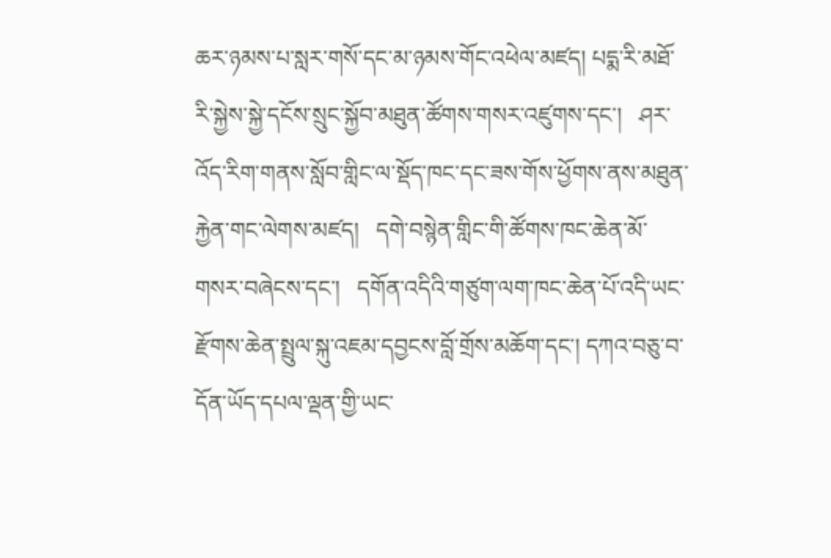ཆར་ཉམས་པ་སླར་གསོ་དང་མ་ཉམས་གོང་འཕེལ་མཛད། པདྨ་རི་མཐོ་རི་སྐྱེས་སྐྱེ་དངོས་སྲུང་སྐྱོབ་མཐུན་ཚོགས་གསར་འཛུགས་དང་།   ཤར་འོད་རིག་གནས་སློབ་གླིང་ལ་སྡོད་ཁང་དང་ཟས་གོས་ཕྱོགས་ནས་མཐུན་རྐྱེན་གང་ལེགས་མཛད།   དགེ་བསྙེན་གླིང་གི་ཚོགས་ཁང་ཆེན་མོ་གསར་བཞེངས་དང་།   དགོན་འདིའི་གཙུག་ལག་ཁང་ཆེན་པོ་འདི་ཡང་རྫོགས་ཆེན་སྤྲུལ་སྐུ་འཇམ་དབྱངས་བློ་གྲོས་མཆོག་དང་། དཀའ་བཅུ་བ་དོན་ཡོད་དཔལ་ལྡན་གྱི་ཡང་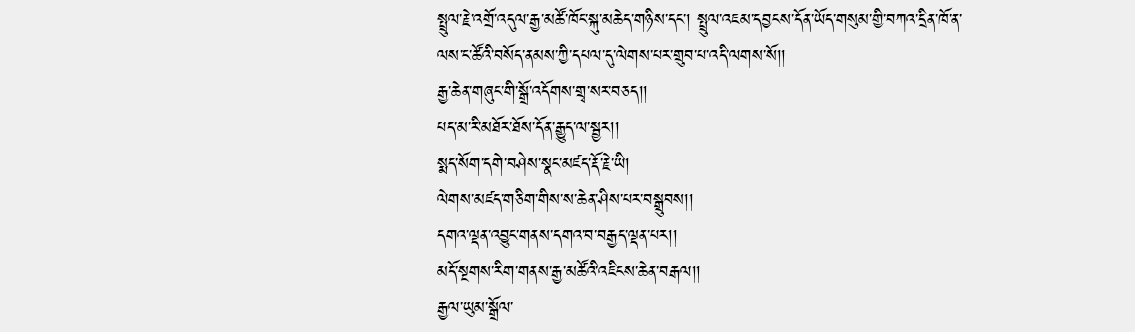སྤྲུལ་རྗེ་འགྲོ་འདུལ་རྒྱ་མཚོ་ཁོང་སྐུ་མཆེད་གཉིས་དང་། སྤྲུལ་འཇམ་དབྱངས་དོན་ཡོད་གསུམ་གྱི་བཀའ་དྲིན་ཁོ་ན་ལས་ང་ཚོའི་བསོད་ནམས་ཀྱི་དཔལ་དུ་ལེགས་པར་གྲུབ་པ་འདི་ལགས་སོ།།
རྒྱ་ཆེན་གཞུང་གི་སྒྲོ་འདོགས་གྲྭ་སར་བཅད།།
པད་མ་རི་མཐོར་ཐོས་དོན་རྒྱུད་ལ་སྦྱར།།
སྨད་སོག་དགེ་བཤེས་སྣང་མཛད་རྡོ་རྗེ་ཡི།
ལེགས་མཛད་གཅིག་གིས་ས་ཆེན་ཤིས་པར་བསྒྲུབས།།
དགའ་ལྡན་འབྱུང་གནས་དགའ་བ་བརྒྱད་ལྡན་པར།།
མདོ་སྔགས་རིག་གནས་རྒྱ་མཚོའི་འཇིངས་ཆེན་བརྒལ།།
རྒྱལ་ཡུམ་སྒྲོལ་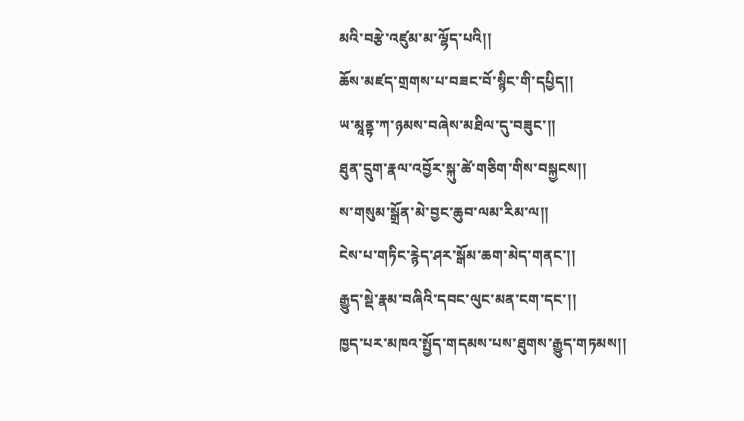མའི་བརྩེ་འཛུམ་མ་ལྷོད་པའི།།
ཆོས་མཛད་གྲགས་པ་བཟང་བོ་སྙིང་གི་དཔྱིད།།
ཡ་མཱནྟ་ཀ་ཉམས་བཞེས་མཐིལ་དུ་བཟུང་།།
ཐུན་དྲུག་རྣལ་འབྱོར་སྐུ་ཚེ་གཅིག་གིས་བསྐྱངས།།
ས་གསུམ་སྒྲོན་མེ་བྱང་ཆུབ་ལམ་རིམ་ལ།།
ངེས་པ་གཏིང་རྙེད་ཤར་སྒོམ་ཆག་མེད་གནང་།།
རྒྱུད་སྡེ་རྣམ་བཞིའི་དབང་ལུང་མན་ངག་དང་།།
ཁྱད་པར་མཁའ་སྤྱོད་གདམས་པས་ཐུགས་རྒྱུད་གཏམས།།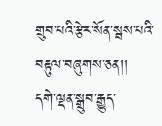གྲུབ་པའི་རྩེར་སོན་སྦས་པའི་བརྟུལ་བཞུགས་ཅན།།
དགེ་ལྡན་སྒྲུབ་རྒྱུད་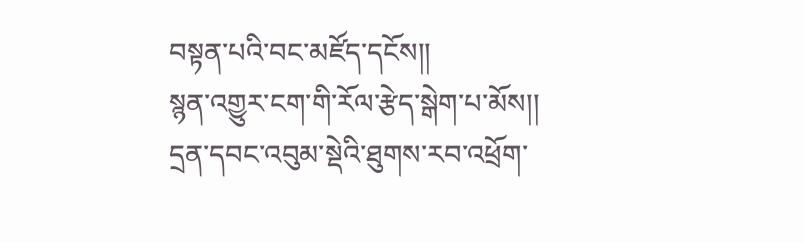བསྟན་པའི་བང་མཛོད་དངོས།།
སྙན་འགྱུར་ངག་གི་རོལ་རྩེད་སྒེག་པ་མོས།།
དྲན་དབང་འབུམ་སྡེའི་ཐུགས་རབ་འཕྲོག་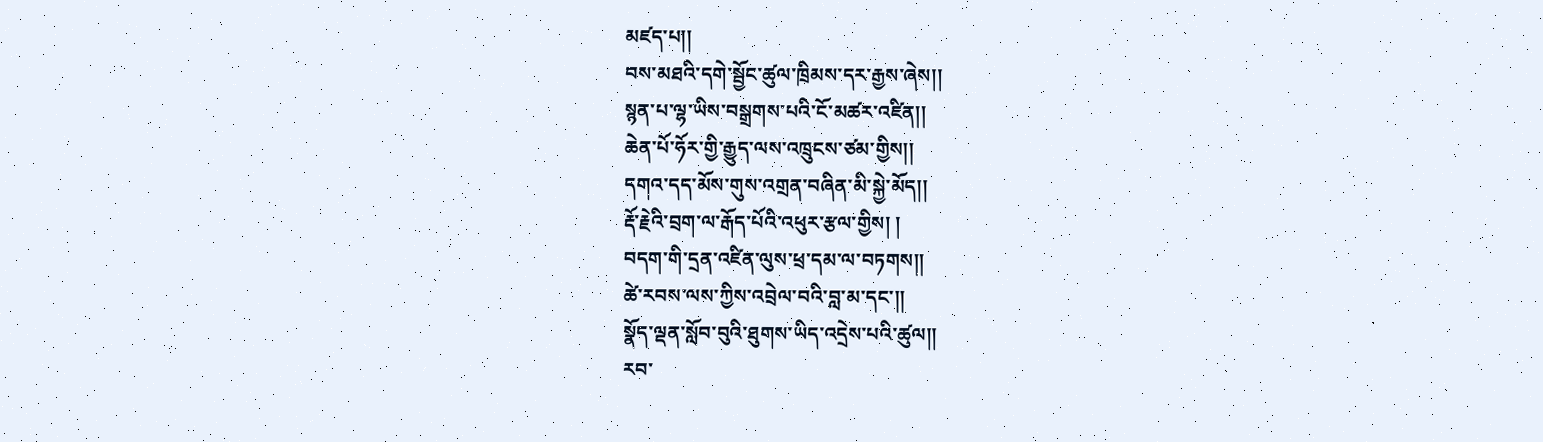མཛད་པ།།
བས་མཐའི་དགེ་སྦྱོང་ཚུལ་ཁྲིམས་དར་རྒྱས་ཞེས།།
སྙན་པ་ལྷ་ཡིས་བསྒྲགས་པའི་ངོ་མཚར་འཛིན།།
ཆེན་པོ་ཧོར་གྱི་རྒྱུད་ལས་འཁྲུངས་ཙམ་གྱིས།།
དགའ་དད་མོས་གུས་འགྲན་བཞིན་མི་སྐྱེ་མོད།།
རྡོ་རྗེའི་བྲག་ལ་རྒོད་པོའི་འཕུར་རྩལ་གྱིས། །
བདག་གི་དྲན་འཛིན་ལུས་ཕྲ་དམ་ལ་བཏགས།།
ཚེ་རབས་ལས་ཀྱིས་འབྲེལ་བའི་བླ་མ་དང་།།
སྣོད་ལྡན་སློབ་བུའི་ཐུགས་ཡིད་འདྲེས་པའི་ཚུལ།།
རབ་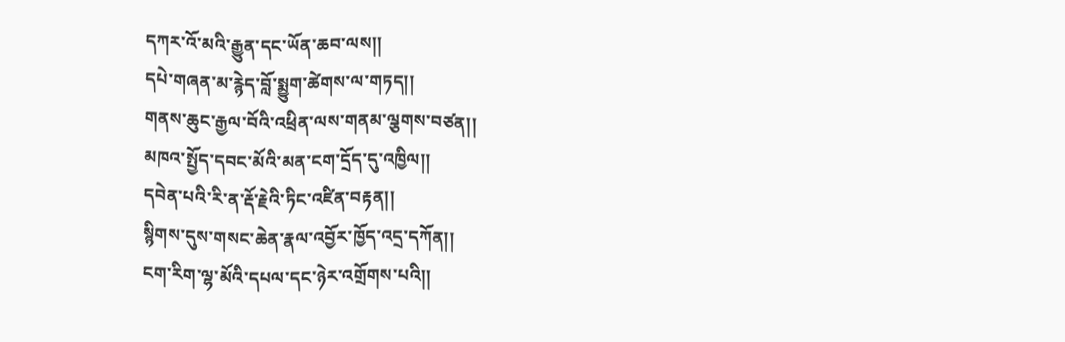དཀར་འོ་མའི་རྒྱུན་དང་ཡོན་ཆབ་ལས།།
དཔེ་གཞན་མ་རྙེད་བློ་སྨྱུག་ཚེགས་ལ་གཏད།།
གནས་ཆུང་རྒྱལ་བོའི་འཕྲིན་ལས་གནམ་ལྕགས་བཙན།།
མཁའ་སྤྱོད་དབང་མོའི་མན་ངག་དྲོད་དུ་འཁྱིལ།།
དབེན་པའི་རི་ན་རྡོ་རྗེའི་ཏིང་འཛིན་བརྟན།།
སྙིགས་དུས་གསང་ཆེན་རྣལ་འབྱོར་ཁྱོད་འདྲ་དཀོན།།
ངག་རིག་ལྷ་མོའི་དཔལ་དང་ཉེར་འགྲོགས་པའི།།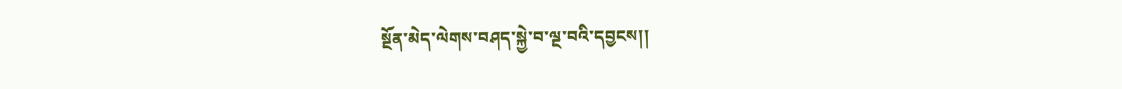སྔོན་མེད་ལེགས་བཤད་སྐྱེ་བ་ལྔ་བའི་དབྱངས།།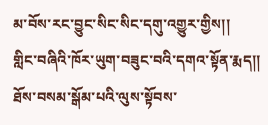མ་བོས་རང་བྱུང་སིང་སིང་དགུ་འགྱུར་གྱིས།།
གླིང་བཞིའི་ཁོར་ཡུག་བཟུང་བའི་དགའ་སྟོན་རྨད།།
ཐོས་བསམ་སྒོམ་པའི་ལུས་སྟོབས་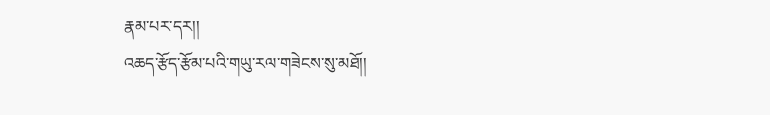རྣམ་པར་དར།།
འཆད་རྩོད་རྩོམ་པའི་གཡུ་རལ་གཟེངས་སུ་མཐོ།།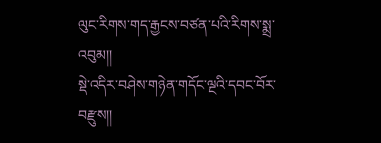ལུང་རིགས་གད་རྒྱངས་བཙན་པའི་རིགས་སྨྲ་འབུམ།།
སྡེ་འདིར་བཤེས་གཉེན་གདོང་ལྔའི་དབང་བོར་བརྫུས།།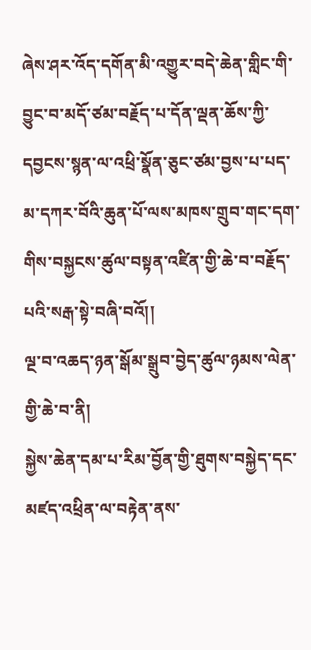ཞེས་ཤར་འོད་དགོན་མི་འགྱུར་བདེ་ཆེན་གླིང་གི་བྱུང་བ་མདོ་ཙམ་བརྗོད་པ་དོན་ལྡན་ཆོས་ཀྱི་དབྱངས་སྙན་ལ་འཕྲི་སྣོན་ཅུང་ཙམ་བྱས་པ་པད་མ་དཀར་བོའི་ཆུན་པོ་ལས་མཁས་གྲུབ་གང་དག་གིས་བསྐྱངས་ཚུལ་བསྟན་འཛིན་གྱི་ཆེ་བ་བརྗོད་པའི་སརྒ་སྟེ་བཞི་བའོ།།
ལྔ་བ་འཆད་ཉན་སྒོམ་སྒྲུབ་བྱེད་ཚུལ་ཉམས་ལེན་གྱི་ཆེ་བ་ནི།
སྐྱེས་ཆེན་དམ་པ་རིམ་བྱོན་གྱི་ཐུགས་བསྐྱེད་དང་མཛད་འཕྲིན་ལ་བརྟེན་ནས་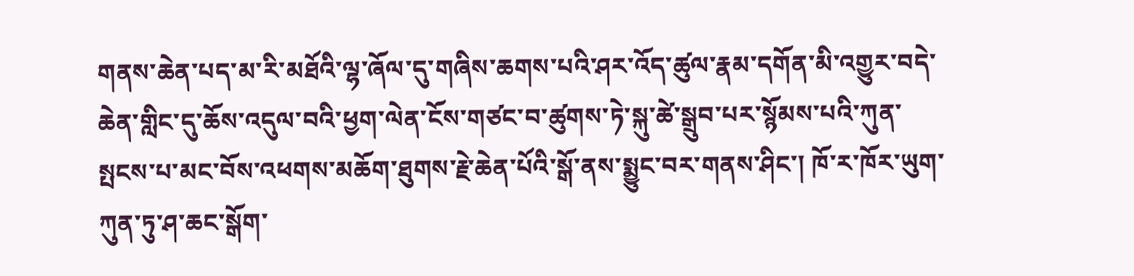གནས་ཆེན་པད་མ་རི་མཐོའི་ལྷ་ཞོལ་དུ་གཞིས་ཆགས་པའི་ཤར་འོད་ཚུལ་རྣམ་དགོན་མི་འགྱུར་བདེ་ཆེན་གླིང་དུ་ཆོས་འདུལ་བའི་ཕྱག་ལེན་ངོས་གཙང་བ་ཚུགས་ཏེ་སྐུ་ཚེ་སྒྲུབ་པར་སྙོམས་པའི་ཀུན་སྤངས་པ་མང་བོས་འཕགས་མཆོག་ཐུགས་རྗེ་ཆེན་པོའི་སྒོ་ནས་སྨྱུང་བར་གནས་ཤིང་། ཁོ་ར་ཁོར་ཡུག་ཀུན་ཏུ་ཤ་ཆང་སྒོག་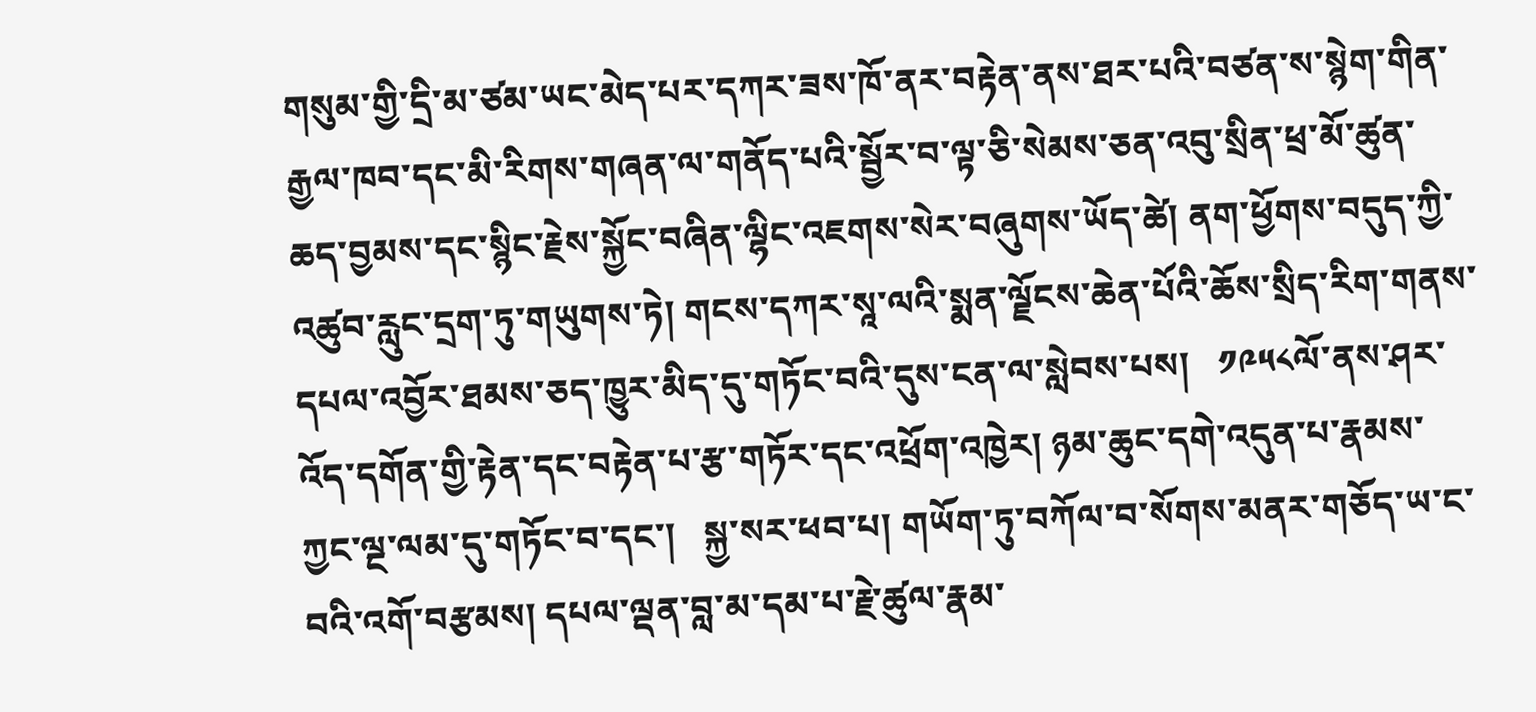གསུམ་གྱི་དྲི་མ་ཙམ་ཡང་མེད་པར་དཀར་ཟས་ཁོ་ནར་བརྟེན་ནས་ཐར་པའི་བཙན་ས་སྙེག་གིན་རྒྱལ་ཁབ་དང་མི་རིགས་གཞན་ལ་གནོད་པའི་སྦྱོར་བ་ལྟ་ཅི་སེམས་ཅན་འབུ་སྲིན་ཕྲ་མོ་ཚུན་ཆད་བྱམས་དང་སྙིང་རྗེས་སྐྱོང་བཞིན་ལྷིང་འཇགས་སེར་བཞུགས་ཡོད་ཚེ། ནག་ཕྱོགས་བདུད་ཀྱི་འཚུབ་རླུང་དྲག་ཏུ་གཡུགས་ཏེ། གངས་དཀར་སཱ་ལའི་སྨན་ལྗོངས་ཆེན་པོའི་ཆོས་སྲིད་རིག་གནས་དཔལ་འབྱོར་ཐམས་ཅད་ཁྱུར་མིད་དུ་གཏོང་བའི་དུས་ངན་ལ་སླེབས་པས།   ༡༩༥༨ལོ་ནས་ཤར་འོད་དགོན་གྱི་རྟེན་དང་བརྟེན་པ་རྩ་གཏོར་དང་འཕྲོག་འཁྱེར། ཉམ་ཆུང་དགེ་འདུན་པ་རྣམས་ཀྱང་ལྔ་ལམ་དུ་གཏོང་བ་དང་།   སྐྱ་སར་ཕབ་པ། གཡོག་ཏུ་བཀོལ་བ་སོགས་མནར་གཅོད་ཡ་ང་བའི་འགོ་བརྩམས། དཔལ་ལྡན་བླ་མ་དམ་པ་རྗེ་ཚུལ་རྣམ་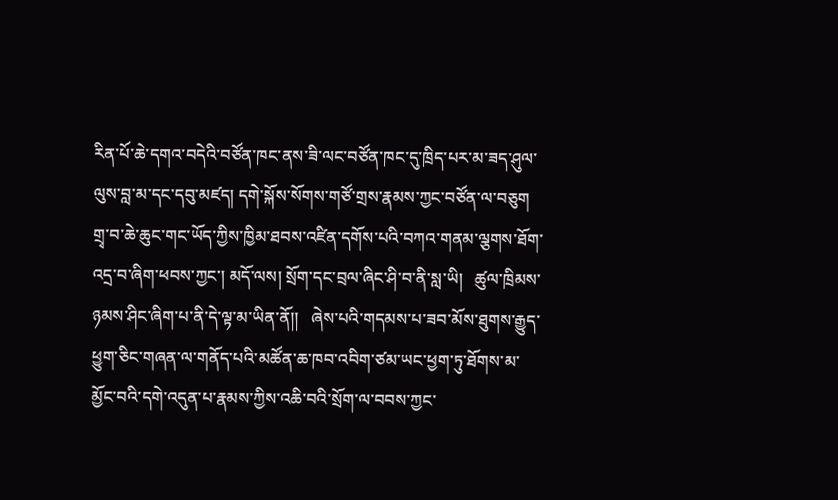རིན་པོ་ཆེ་དགའ་བདེའི་བཙོན་ཁང་ནས་ཟི་ལང་བཙོན་ཁང་དུ་ཁྲིད་པར་མ་ཟད་ཤུལ་ལུས་བླ་མ་དང་དབུ་མཛད། དགེ་སྐོས་སོགས་གཙོ་གྲས་རྣམས་ཀྱང་བཙོན་ལ་བཅུག   གྲྭ་བ་ཆེ་ཆུང་གང་ཡོད་ཀྱིས་ཁྱིམ་ཐབས་འཛིན་དགོས་པའི་བཀའ་གནམ་ལྕགས་ཐོག་འདྲ་བ་ཞིག་ཕབས་ཀྱང་། མདོ་ལས། སྲོག་དང་བྲལ་ཞིང་ཤི་བ་ནི་སླ་ཡི།   ཚུལ་ཁྲིམས་ཉམས་ཤིང་ཞིག་པ་ནི་དེ་ལྟ་མ་ཡིན་ནོ།།   ཞེས་པའི་གདམས་པ་ཟབ་མོས་ཐུགས་རྒྱུད་ཕྱུག་ཅིང་གཞན་ལ་གནོད་པའི་མཚོན་ཆ་ཁབ་འབིག་ཙམ་ཡང་ཕྱག་ཏུ་ཐོགས་མ་མྱོང་བའི་དགེ་འདུན་པ་རྣམས་ཀྱིས་འཆི་བའི་སྲོག་ལ་བབས་ཀྱང་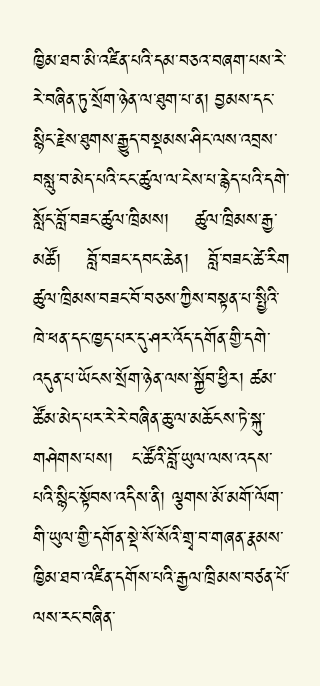ཁྱིམ་ཐབ་མི་འཛིན་པའི་དམ་བཅའ་བཞག་པས་རེ་རེ་བཞིན་ཏུ་སྲོག་ཉེན་ལ་ཐུག་པ་ན། བྱམས་དང་སྙིང་རྗེས་ཐུགས་རྒྱུད་བསྡམས་ཤིང་ལས་འབྲས་བསླུ་བ་མེད་པའི་ངང་ཚུལ་ལ་ངེས་པ་རྙེད་པའི་དགེ་སློང་བློ་བཟང་ཚུལ་ཁྲིམས།    ཚུལ་ཁྲིམས་རྒྱ་མཚོ།    བློ་བཟང་དབང་ཆེན།   བློ་བཟང་ཚེ་རིག     ཚུལ་ཁྲིམས་བཟང་བོ་བཅས་ཀྱིས་བསྟན་པ་སྤྱིའི་ཁེ་ཕན་དང་ཁྱད་པར་དུ་ཤར་འོད་དགོན་གྱི་དགེ་འདུན་པ་ཡོངས་སྲོག་ཉེན་ལས་སྐྱོབ་ཕྱིར། ཚམ་ཚོམ་མེད་པར་རེ་རེ་བཞིན་ཆུ་ལ་མཆོངས་ཏེ་སྐུ་གཤེགས་པས།   ང་ཚོའི་བློ་ཡུལ་ལས་འདས་པའི་སྙིང་སྟོབས་འདིས་ནི། ལྕགས་མོ་མགོ་ལོག་གི་ཡུལ་གྱི་དགོན་སྡེ་སོ་སོའི་གྲྭ་བ་གཞན་རྣམས་ཁྱིམ་ཐབ་འཛིན་དགོས་པའི་རྒྱལ་ཁྲིམས་བཙན་པོ་ལས་རང་བཞིན་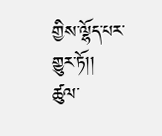གྱིས་ལྷོད་པར་གྱུར་ཏོ།།   ཚུལ་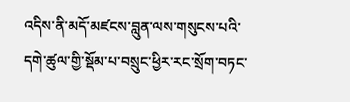འདིས་ནི་མདོ་མཛངས་བླུན་ལས་གསུངས་པའི་དགེ་ཚུལ་གྱི་སྡོམ་པ་བསྲུང་ཕྱིར་རང་སྲོག་བཏང་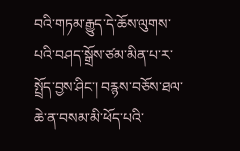བའི་གཏམ་རྒྱུད་དེ་ཆོས་ལུགས་པའི་བཤད་སྒྲོས་ཙམ་མིན་པ་ར་སྤྲོད་བྱས་ཤིང་། བརྙས་བཅོས་ཐལ་ཆེ་ན་བསམ་མི་ཕོད་པའི་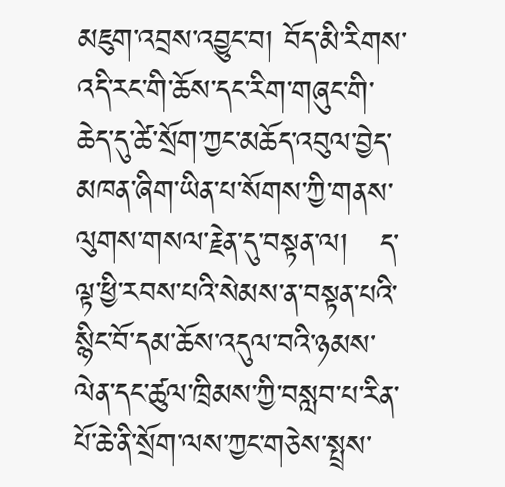མཇུག་འབྲས་འབྱུང་བ། བོད་མི་རིགས་འདི་རང་གི་ཆོས་དང་རིག་གཞུང་གི་ཆེད་དུ་ཚེ་སྲོག་ཀྱང་མཆོད་འབུལ་བྱེད་མཁན་ཞིག་ཡིན་པ་སོགས་ཀྱི་གནས་ལུགས་གསལ་རྗེན་དུ་བསྟན་ལ།   ད་ལྟ་ཕྱི་རབས་པའི་སེམས་ན་བསྟན་པའི་སྙིང་བོ་དམ་ཆོས་འདུལ་བའི་ཉམས་ལེན་དང་ཚུལ་ཁྲིམས་ཀྱི་བསླབ་པ་རིན་པོ་ཆེ་ནི་སྲོག་ལས་ཀྱང་གཅེས་སྤྲས་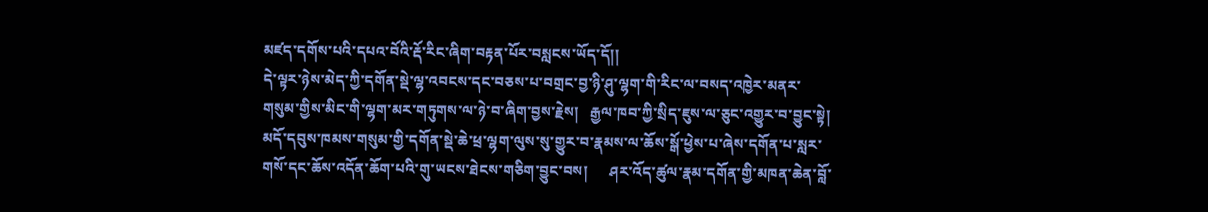མཛད་དགོས་པའི་དཔའ་བོའི་རྡོ་རིང་ཞིག་བརྟན་པོར་བསླངས་ཡོད་དོ།།
དེ་ལྟར་ཉེས་མེད་ཀྱི་དགོན་སྡེ་ལྷ་འབངས་དང་བཅས་པ་བགྲང་བྱ་ཉི་ཤུ་ལྷག་གི་རིང་ལ་བསད་འཁྱེར་མནར་གསུམ་གྱིས་མིང་གི་ལྷག་མར་གཏུགས་ལ་ཉེ་བ་ཞིག་བྱས་རྗེས།   རྒྱལ་ཁབ་ཀྱི་སྲིད་ཇུས་ལ་ཅུང་འགྱུར་བ་བྱུང་སྟེ།    མདོ་དབུས་ཁམས་གསུམ་གྱི་དགོན་སྡེ་ཆེ་ཕྲ་ལྷག་ལུས་སུ་གྱུར་བ་རྣམས་ལ་ཆོས་སྒོ་ཕྱེས་པ་ཞེས་དགོན་པ་སླར་གསོ་དང་ཆོས་འདོན་ཆོག་པའི་གུ་ཡངས་ཐེངས་གཅིག་བྱུང་བས།      ཤར་འོད་ཚུལ་རྣམ་དགོན་གྱི་མཁན་ཆེན་བློ་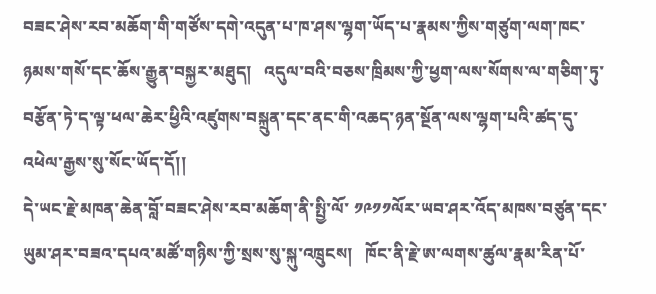བཟང་ཤེས་རབ་མཆོག་གི་གཙོས་དགེ་འདུན་པ་ཁ་ཤས་ལྷག་ཡོད་པ་རྣམས་ཀྱིས་གཙུག་ལག་ཁང་ཉམས་གསོ་དང་ཆོས་རྒྱུན་བསྐྱར་མཐུད།   འདུལ་བའི་བཅས་ཁྲིམས་ཀྱི་ཕྱག་ལས་སོགས་ལ་གཅིག་ཏུ་བརྩོན་ཏེ་ད་ལྟ་ཕལ་ཆེར་ཕྱིའི་འཛུགས་བསྐྲུན་དང་ནང་གི་འཆད་ཉན་སྔོན་ལས་ལྷག་པའི་ཚད་དུ་འཕེལ་རྒྱས་སུ་སོང་ཡོད་དོ།།
དེ་ཡང་རྗེ་མཁན་ཆེན་བློ་བཟང་ཤེས་རབ་མཆོག་ནི་སྤྱི་ལོ་ ༡༩༡༡ལོར་ཡབ་ཤར་འོད་མཁས་བཙུན་དང་ཡུམ་ཤར་བཟའ་དཔའ་མཚོ་གཉིས་ཀྱི་སྲས་སུ་སྐུ་འཁྲུངས།   ཁོང་ནི་རྗེ་ཨ་ལགས་ཚུལ་རྣམ་རིན་པོ་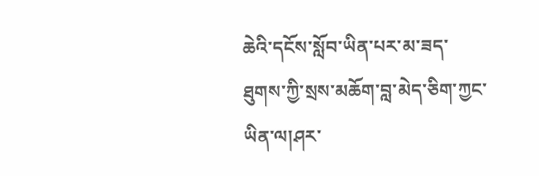ཆེའི་དངོས་སློབ་ཡིན་པར་མ་ཟད་ཐུགས་ཀྱི་སྲས་མཆོག་བླ་མེད་ཅིག་ཀྱང་ཡིན་ལ།ཤར་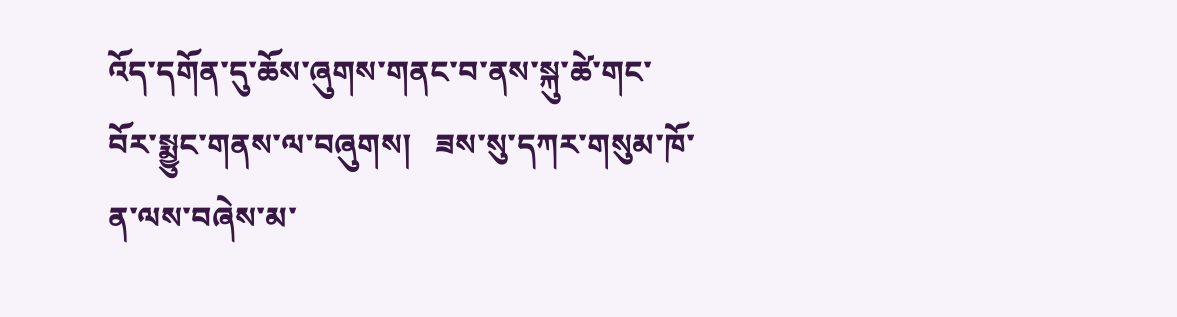འོད་དགོན་དུ་ཆོས་ཞུགས་གནང་བ་ནས་སྐུ་ཚེ་གང་བོར་སྨྱུང་གནས་ལ་བཞུགས།   ཟས་སུ་དཀར་གསུམ་ཁོ་ན་ལས་བཞེས་མ་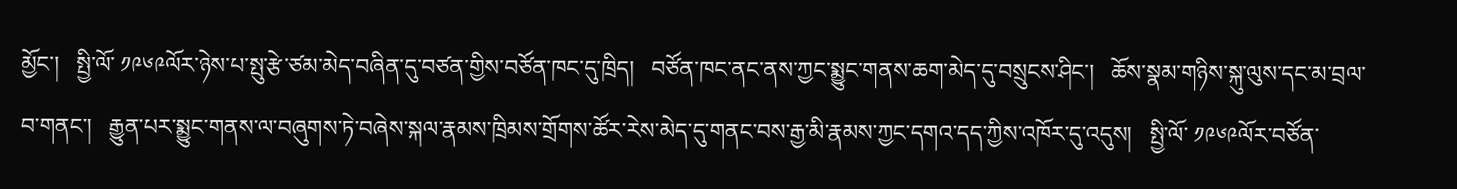མྱོང་།   སྤྱི་ལོ་ ༡༩༦༩ལོར་ཉེས་པ་སྤུ་རྩེ་ཙམ་མེད་བཞིན་དུ་བཙན་གྱིས་བཙོན་ཁང་དུ་ཁྲིད།   བཙོན་ཁང་ནང་ནས་ཀྱང་སྨྱུང་གནས་ཆག་མེད་དུ་བསྲུངས་ཤིང་།   ཆོས་སྣམ་གཉིས་སྐུ་ལུས་དང་མ་བྲལ་བ་གནང་།   རྒྱུན་པར་སྨྱུང་གནས་ལ་བཞུགས་ཏེ་བཞེས་སྐལ་རྣམས་ཁྲིམས་གྲོགས་ཚོར་རེས་མེད་དུ་གནང་བས་རྒྱ་མི་རྣམས་ཀྱང་དགའ་དད་ཀྱིས་འཁོར་དུ་འདུས།   སྤྱི་ལོ་ ༡༩༦༩ལོར་བཙོན་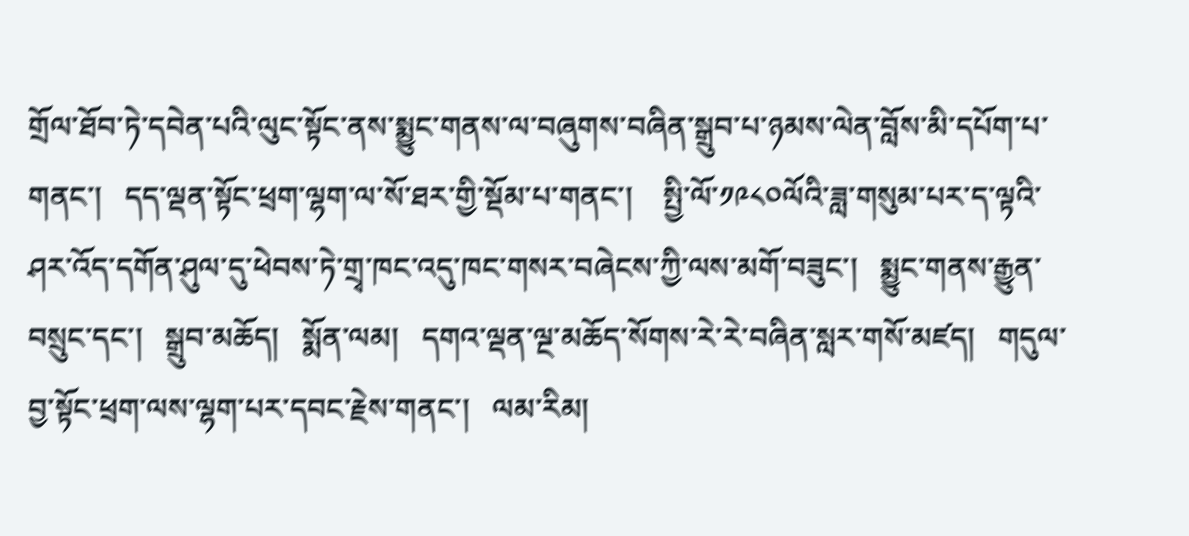གྲོལ་ཐོབ་ཏེ་དབེན་པའི་ལུང་སྟོང་ནས་སྨྱུང་གནས་ལ་བཞུགས་བཞིན་སྒྲུབ་པ་ཉམས་ལེན་བློས་མི་དཔོག་པ་གནང་།   དད་ལྡན་སྟོང་ཕྲག་ལྷག་ལ་སོ་ཐར་གྱི་སྡོམ་པ་གནང་།    སྤྱི་ལོ་༡༩༨༠ལོའི་ཟླ་གསུམ་པར་ད་ལྟའི་ཤར་འོད་དགོན་ཤུལ་དུ་ཕེབས་ཏེ་གྲྭ་ཁང་འདུ་ཁང་གསར་བཞེངས་ཀྱི་ལས་མགོ་བཟུང་།   སྨྱུང་གནས་རྒྱུན་བསྲུང་དང་།   སྒྲུབ་མཆོད།   སྨོན་ལམ།   དགའ་ལྡན་ལྔ་མཆོད་སོགས་རེ་རེ་བཞིན་སླར་གསོ་མཛད།   གདུལ་བྱ་སྟོང་ཕྲག་ལས་ལྷག་པར་དབང་རྗེས་གནང་།   ལམ་རིམ།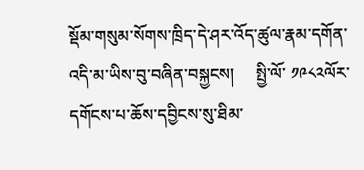སྡོམ་གསུམ་སོགས་ཁྲིད་དེ་ཤར་འོད་ཚུལ་རྣམ་དགོན་འདི་མ་ཡིས་བུ་བཞིན་བསྐྱངས།     སྤྱི་ལོ་ ༡༩༨༢ལོར་དགོངས་པ་ཆོས་དབྱིངས་སུ་ཐིམ་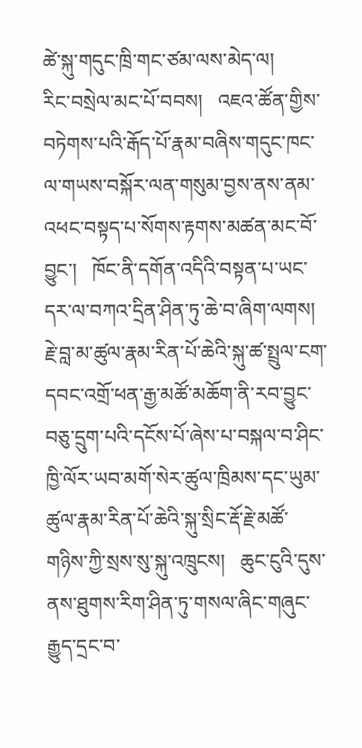ཚེ་སྐུ་གདུང་ཁྲི་གང་ཙམ་ལས་མེད་ལ།     རིང་བསྲེལ་མང་པོ་བབས།   འཇའ་ཚོན་གྱིས་བཏེགས་པའི་རྒོད་པོ་རྣམ་བཞིས་གདུང་ཁང་ལ་གཡས་བསྐོར་ལན་གསུམ་བྱས་ནས་ནམ་འཕང་བསྟད་པ་སོགས་རྟགས་མཚན་མང་བོ་བྱུང་།   ཁོང་ནི་དགོན་འདིའི་བསྟན་པ་ཡང་དར་ལ་བཀའ་དྲིན་ཤིན་ཏུ་ཆེ་བ་ཞིག་ལགས།
རྗེ་བླ་མ་ཚུལ་རྣམ་རིན་པོ་ཆེའི་སྐུ་ཚ་སྤྲུལ་ངག་དབང་འགྲོ་ཕན་རྒྱ་མཚོ་མཆོག་ནི་རབ་བྱུང་བཅུ་དྲུག་པའི་དངོས་པོ་ཞེས་པ་བསྐལ་བ་ཤིང་ཁྱི་ལོར་ཡབ་མགོ་སེར་ཚུལ་ཁྲིམས་དང་ཡུམ་ཚུལ་རྣམ་རིན་པོ་ཆེའི་སྐུ་སྲིང་རྡོ་རྗེ་མཚོ་གཉིས་ཀྱི་སྲས་སུ་སྐུ་འཁྲུངས།   ཆུང་ངུའི་དུས་ནས་ཐུགས་རིག་ཤིན་ཏུ་གསལ་ཞིང་གཞུང་རྒྱུད་དྲང་བ་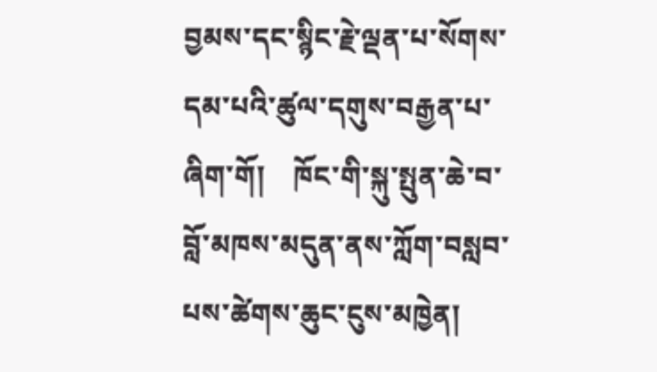བྱམས་དང་སྙིང་རྗེ་ལྡན་པ་སོགས་དམ་པའི་ཚུལ་དགུས་བརྒྱན་པ་ཞིག་གོ།    ཁོང་གི་སྐུ་སྤུན་ཆེ་བ་བློ་མཁས་མདུན་ནས་ཀློག་བསླབ་པས་ཚེགས་ཆུང་ངུས་མཁྱེན།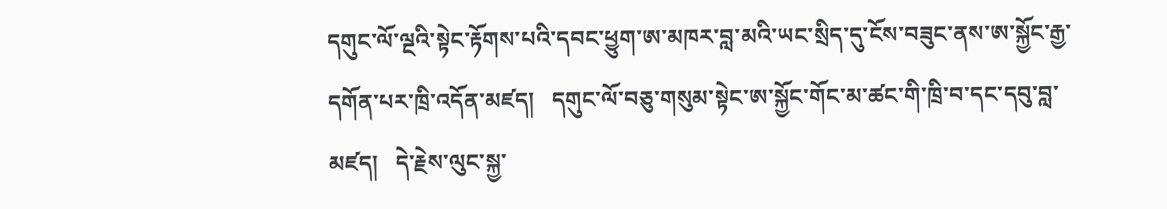དགུང་ལོ་ལྔའི་སྟེང་རྟོགས་པའི་དབང་ཕྱུག་ཨ་མཁར་བླ་མའི་ཡང་སྲིད་དུ་ངོས་བཟུང་ནས་ཨ་སྐྱོང་རྒྱ་དགོན་པར་ཁྲི་འདོན་མཛད།   དགུང་ལོ་བཅུ་གསུམ་སྟེང་ཨ་སྐྱོང་གོང་མ་ཚང་གི་ཁྲི་བ་དང་དབུ་བླ་མཛད།   དེ་རྗེས་ལུང་སྐྱ་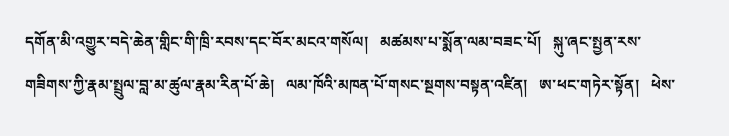དགོན་མི་འགྱུར་བདེ་ཆེན་གླིང་གི་ཁྲི་རབས་དང་བོར་མངའ་གསོལ།   མཚམས་པ་སྨོན་ལམ་བཟང་པོ།   སྐུ་ཞང་སྤྱན་རས་གཟིགས་ཀྱི་རྣམ་སྤྲུལ་བླ་མ་ཚུལ་རྣམ་རིན་པོ་ཆེ།   ལམ་ཁོའི་མཁན་པོ་གསང་སྔགས་བསྟན་འཛིན།   ཨ་ཕང་གཏེར་སྟོན།   ཕེས་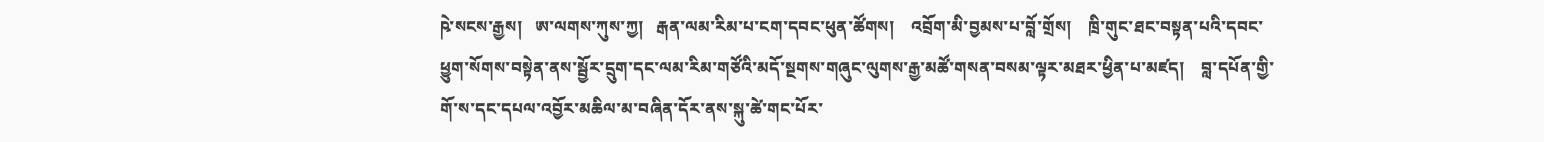ཥེ་སངས་རྒྱས།   ཨ་ལགས་ཀུས་ཀྱ།   རྒན་ལམ་རིམ་པ་ངག་དབང་ཕུན་ཚོགས།    འབྲོག་མི་བྱམས་པ་བློ་གྲོས།    ཁྲི་གུང་ཐང་བསྟན་པའི་དབང་ཕྱུག་སོགས་བསྟེན་ནས་སྦྱོར་དྲུག་དང་ལམ་རིམ་གཙོའི་མདོ་སྔགས་གཞུང་ལུགས་རྒྱ་མཚོ་གསན་བསམ་ལྟར་མཐར་ཕྱིན་པ་མཛད།    བླ་དཔོན་གྱི་གོ་ས་དང་དཔལ་འབྱོར་མཆིལ་མ་བཞིན་དོར་ནས་སྐུ་ཚེ་གང་པོར་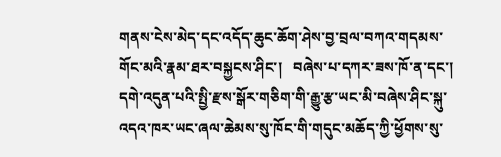གནས་ངེས་མེད་དང་འདོད་ཆུང་ཆོག་ཤེས་བྱ་བྲལ་བཀའ་གདམས་གོང་མའི་རྣམ་ཐར་བསྐྱངས་ཤིང་།   བཞེས་པ་དཀར་ཟས་ཁོ་ན་དང་། དགེ་འདུན་པའི་སྤྱི་རྫས་སྒོར་གཅིག་གི་རྒྱུ་རྩ་ཡང་མི་བཞེས་ཤིང་སྐུ་འདའ་ཁར་ཡང་ཞལ་ཆེམས་སུ་ཁོང་གི་གདུང་མཆོད་ཀྱི་ཕྱོགས་སུ་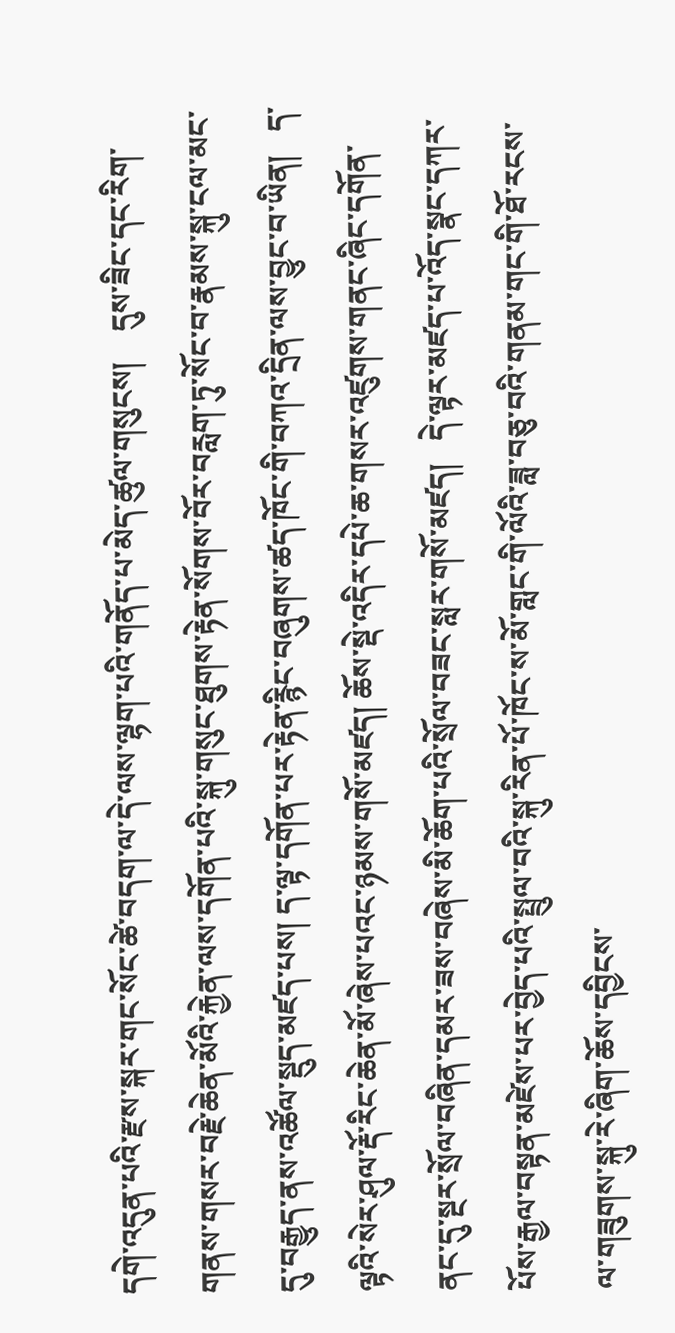དགེ་འདུན་པའི་རྫས་སྐར་གང་སོང་ཚེ་བདག་ལ་དེ་ལས་ལྷག་པའི་གནོད་པ་མེད་ཚུལ་གསུངས།    དུས་ཟིང་དང་རིག་གནས་གསར་བརྗེ་ཆེན་མོའི་རྐྱེན་ལས་དགོན་པའི་སྐུ་གསུང་ཐུགས་རྟེན་སོགས་བོར་བརླག་ཏུ་སོང་བ་རྣམས་སྐུ་ངལ་མང་དུ་བརྒྱུད་ནས་འཚོལ་སྡུད་མཛད་པས། ད་ལྟ་དགོན་པར་རྟེན་རྙིང་བཞུགས་ཚད་ཁོང་གི་བཀའ་དྲིན་ལས་བྱུང་བ་ཡིན།   ད་ལྟའི་སེར་ཤུལ་རྡོ་རིང་ཆེན་མོ་ཞེས་པའང་ཉམས་གསོ་མཛད། ཆོས་སྡེ་འདིར་དཔེ་ཆ་གསར་འཛུགས་གནང་ཞིང་དགོན་ནང་དུ་སྔར་སྲོལ་བཞིན་དམར་ཟས་བཞེས་མི་ཆོག་པའི་སྲོལ་བཟང་སླར་གསོ་མཛད།   དེ་ལྟར་མཛད་པ་འོད་སྣང་དཀར་པོས་རྒྱལ་བསྟན་མཛེས་པར་བྱེད་པའི་སྤྲུལ་བའི་སྐུ་རིན་པོ་ཁོང་ས་མོ་གླང་གི་ལོའི་ཟླ་བཅུ་བའི་གནམ་གང་གི་ཐོ་རངས་ལ་གཟུགས་སྐུ་རེ་ཞིག་ཆོས་དབྱིངས་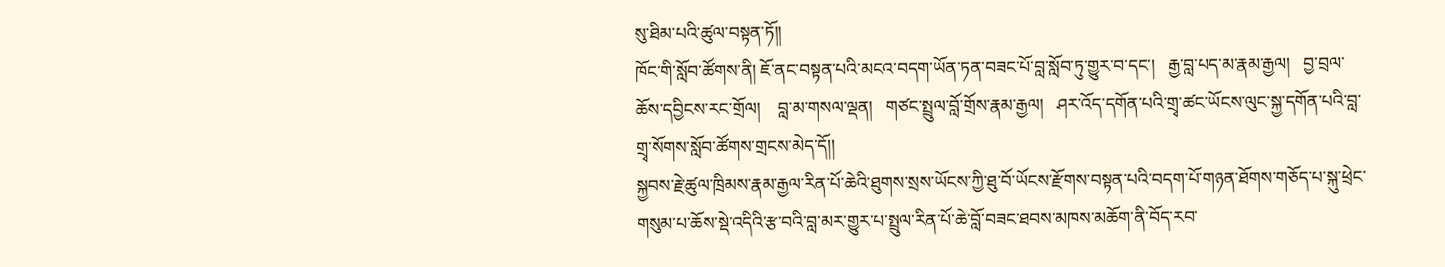སུ་ཐིམ་པའི་ཚུལ་བསྟན་ཏོ།།
ཁོང་གི་སློབ་ཚོགས་ནི། ཇོ་ནང་བསྟན་པའི་མངའ་བདག་ཡོན་ཏན་བཟང་པོ་བླ་སློབ་ཏུ་གྱུར་བ་དང་།   རྒྱ་བླ་པད་མ་རྣམ་རྒྱལ།   བྱ་བྲལ་ཆོས་དབྱིངས་རང་གྲོལ།    བླ་མ་གསལ་ལྡན།   གཙང་སྤྲུལ་བློ་གྲོས་རྣམ་རྒྱལ།   ཤར་འོད་དགོན་པའི་གྲྭ་ཚང་ཡོངས་ལུང་སྐྱ་དགོན་པའི་བླ་གྲྭ་སོགས་སློབ་ཚོགས་གྲངས་མེད་དོ།།
སྐྱབས་རྗེ་ཚུལ་ཁྲིམས་རྣམ་རྒྱལ་རིན་པོ་ཆེའི་ཐུགས་སྲས་ཡོངས་ཀྱི་ཐུ་བོ་ཡོངས་རྫོགས་བསྟན་པའི་བདག་པོ་གཉན་ཐོགས་གཅོད་པ་སྐུ་ཕྲེང་གསུམ་པ་ཆོས་སྡེ་འདིའི་རྩ་བའི་བླ་མར་གྱུར་པ་སྤྲུལ་རིན་པོ་ཆེ་བློ་བཟང་ཐབས་མཁས་མཆོག་ནི་བོད་རབ་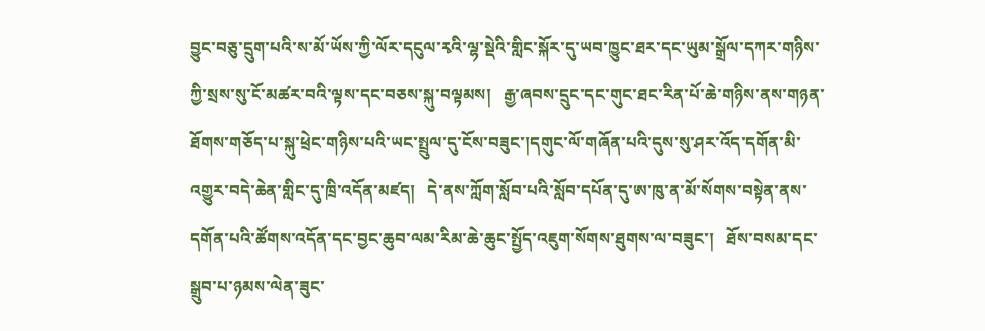བྱུང་བཅུ་དྲུག་པའི་ས་མོ་ཡོས་ཀྱི་ལོར་དངུལ་རྭའི་ལྷ་སྡེའི་གླིང་སྐོར་དུ་ཡབ་ཁྱུང་ཐར་དང་ཡུམ་སྒྲོལ་དཀར་གཉིས་ཀྱི་སྲས་སུ་ངོ་མཚར་བའི་ལྟས་དང་བཅས་སྐུ་བལྟམས།   རྒྱ་ཞབས་དྲུང་དང་གུང་ཐང་རིན་པོ་ཆེ་གཉིས་ནས་གཉན་ཐོགས་གཅོད་པ་སྐུ་ཕྲེང་གཉིས་པའི་ཡང་སྤྲུལ་དུ་ངོས་བཟུང་།དགུང་ལོ་གཞོན་པའི་དུས་སུ་ཤར་འོད་དགོན་མི་འགྱུར་བདེ་ཆེན་གླིང་དུ་ཁྲི་འདོན་མཛད།   དེ་ནས་ཀློག་སློབ་པའི་སློབ་དཔོན་དུ་ཨ་ཁུ་ན་མོ་སོགས་བསྟེན་ནས་དགོན་པའི་ཚོགས་འདོན་དང་བྱང་ཆུབ་ལམ་རིམ་ཆེ་ཆུང་སྤྱོད་འཇུག་སོགས་ཐུགས་ལ་བཟུང་།   ཐོས་བསམ་དང་སྒྲུབ་པ་ཉམས་ལེན་ཟུང་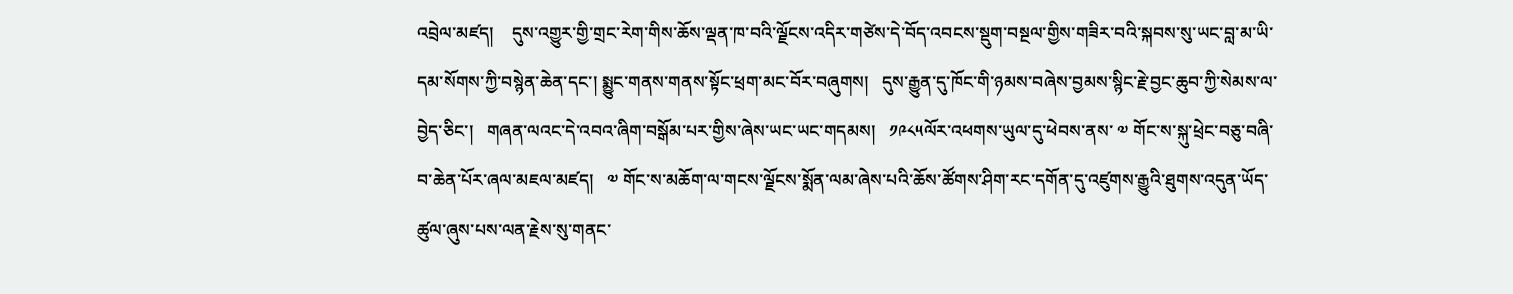འབྲེལ་མཛད།    དུས་འགྱུར་གྱི་གྲང་རེག་གིས་ཆོས་ལྡན་ཁ་བའི་ལྗོངས་འདིར་གཙེས་དེ་བོད་འབངས་སྡུག་བསྔལ་གྱིས་གཟིར་བའི་སྐབས་སུ་ཡང་བླ་མ་ཡི་དམ་སོགས་ཀྱི་བསྙེན་ཆེན་དང་། སྨྱུང་གནས་གནས་སྟོང་ཕྲག་མང་བོར་བཞུགས།   དུས་རྒྱུན་དུ་ཁོང་གི་ཉམས་བཞེས་བྱམས་སྙིང་རྗེ་བྱང་ཆུབ་ཀྱི་སེམས་ལ་བྱེད་ཅིང་།   གཞན་ལའང་དེ་འབའ་ཞིག་བསྒོམ་པར་གྱིས་ཞེས་ཡང་ཡང་གདམས།   ༡༩༨༥ལོར་འཕགས་ཡུལ་དུ་ཕེབས་ནས་ ༧ གོང་ས་སྐུ་ཕྲེང་བཅུ་བཞི་བ་ཆེན་པོར་ཞལ་མཇལ་མཛད།   ༧ གོང་ས་མཆོག་ལ་གངས་ལྗོངས་སྨོན་ལམ་ཞེས་པའི་ཆོས་ཚོགས་ཤིག་རང་དགོན་དུ་འཛུགས་རྒྱུའི་ཐུགས་འདུན་ཡོད་ཚུལ་ཞུས་པས་ལན་རྗེས་སུ་གནང་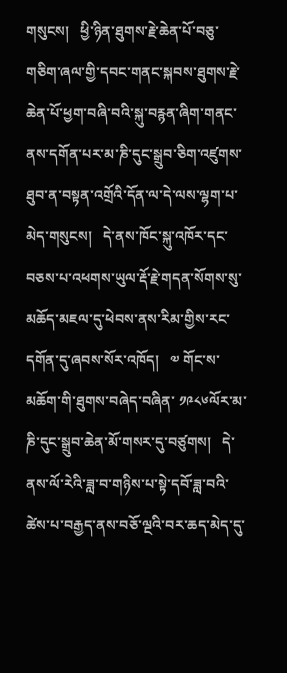གསུངས།   ཕྱི་ཉིན་ཐུགས་རྗེ་ཆེན་པོ་བཅུ་གཅིག་ཞལ་གྱི་དབང་གནང་སྐབས་ཐུགས་རྗེ་ཆེན་པོ་ཕྱག་བཞི་བའི་སྐུ་བརྙན་ཞིག་གནང་ནས་དགོན་པར་མ་ཎི་དུང་སྒྲུབ་ཅིག་འཛུགས་ཐུབ་ན་བསྟན་འགྲོའི་དོན་ལ་དེ་ལས་ལྷག་པ་མེད་གསུངས།   དེ་ནས་ཁོང་སྐུ་འཁོར་དང་བཅས་པ་འཕགས་ཡུལ་རྡོ་རྗེ་གདན་སོགས་སུ་མཆོད་མཇལ་དུ་ཕེབས་ནས་རིམ་གྱིས་རང་དགོན་དུ་ཞབས་སོར་འཁོད།   ༧ གོང་ས་མཆོག་གི་ཐུགས་བཞེད་བཞིན་ ༡༩༨༦ལོར་མ་ཎི་དུང་སྒྲུབ་ཆེན་མོ་གསར་དུ་བཙུགས།   དེ་ནས་ལོ་རེའི་ཟླ་བ་གཉིས་པ་སྟེ་དབོ་ཟླ་བའི་ཚེས་པ་བརྒྱད་ནས་བཅོ་ལྔའི་བར་ཆད་མེད་དུ་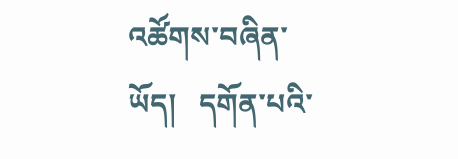འཚོགས་བཞིན་ཡོད།   དགོན་པའི་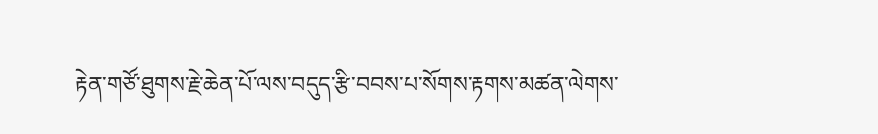རྟེན་གཙོ་ཐུགས་རྗེ་ཆེན་པོ་ལས་བདུད་རྩི་བབས་པ་སོགས་རྟགས་མཚན་ལེགས་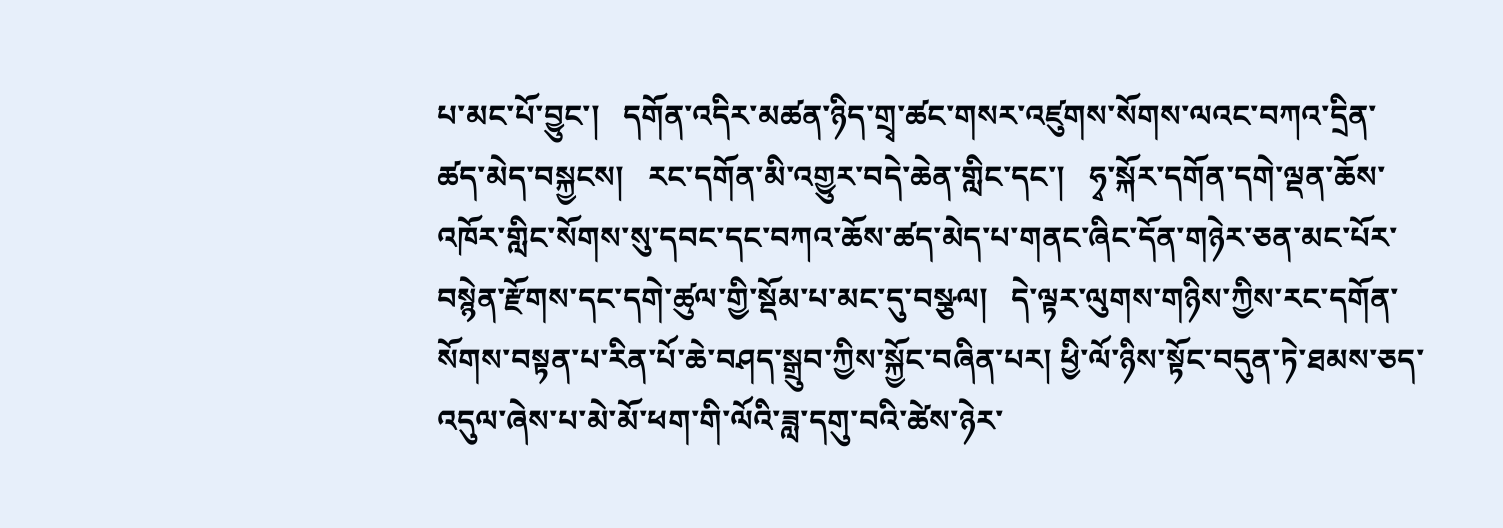པ་མང་པོ་བྱུང་།   དགོན་འདིར་མཚན་ཉིད་གྲྭ་ཚང་གསར་འཛུགས་སོགས་ལའང་བཀའ་དྲིན་ཚད་མེད་བསྐྱངས།   རང་དགོན་མི་འགྱུར་བདེ་ཆེན་གླིང་དང་།   ཧྭ་སྐོར་དགོན་དགེ་ལྡན་ཆོས་འཁོར་གླིང་སོགས་སུ་དབང་དང་བཀའ་ཆོས་ཚད་མེད་པ་གནང་ཞིང་དོན་གཉེར་ཅན་མང་པོར་བསྙེན་རྫོགས་དང་དགེ་ཚུལ་གྱི་སྡོམ་པ་མང་དུ་བསྩལ།   དེ་ལྟར་ལུགས་གཉིས་ཀྱིས་རང་དགོན་སོགས་བསྟན་པ་རིན་པོ་ཆེ་བཤད་སྒྲུབ་ཀྱིས་སྐྱོང་བཞིན་པར། ཕྱི་ལོ་ཉིས་སྟོང་བདུན་ཏེ་ཐམས་ཅད་འདུལ་ཞེས་པ་མེ་མོ་ཕག་གི་ལོའི་ཟླ་དགུ་བའི་ཚེས་ཉེར་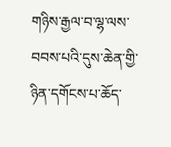གཉིས་རྒྱལ་བ་ལྷ་ལས་བབས་པའི་དུས་ཆེན་གྱི་ཉིན་དགོངས་པ་ཆོད་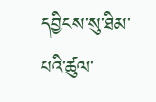དབྱིངས་སུ་ཐིམ་པའི་ཚུལ་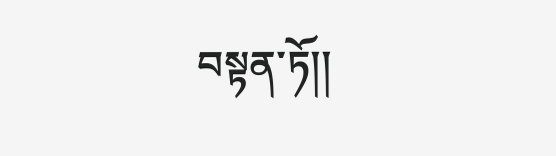བསྟན་ཏོ།།